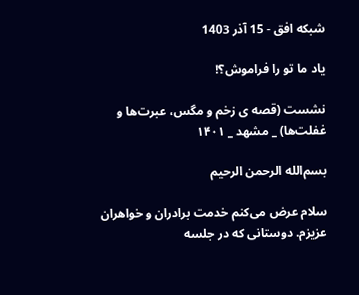شبکه افق - 15 آذر 1403

یاد ما تو را فراموش؟!

نشست (قصه ی زخم و مگس، عبرت‌ها و غفلت‌ها) _ مشهد _ ۱۴۰۱

بسم‌الله الرحمن الرحیم

سلام عرض می‌کنم خدمت برادران و خواهران عزیزم. دوستانی که در جلسه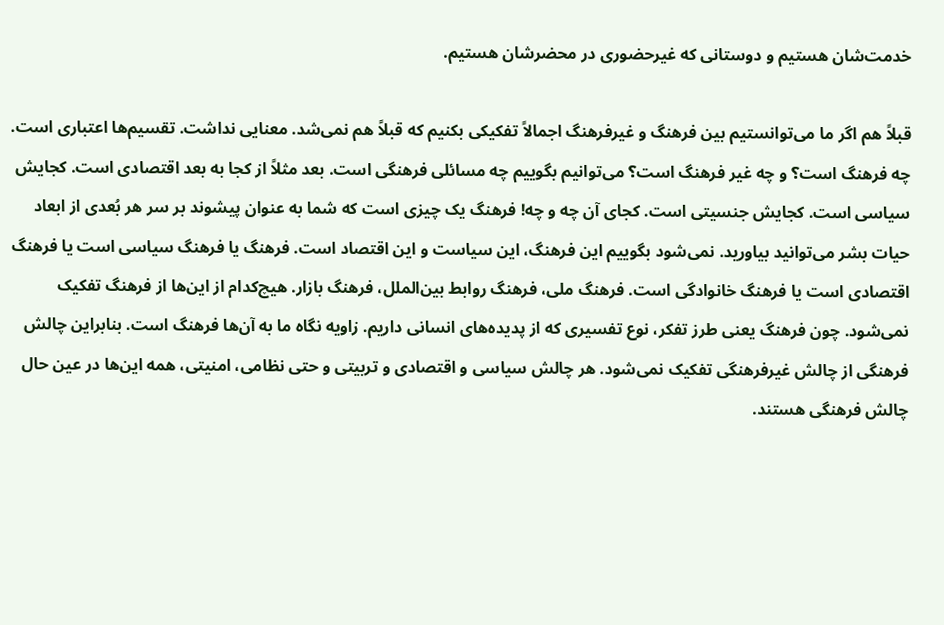خدمت‌شان هستیم و دوستانی که غیرحضوری در محضرشان هستیم.

قبلاً هم اگر ما می‌توانستیم بین فرهنگ و غیرفرهنگ اجمالاً تفکیکی بکنیم که قبلاً هم نمی‌شد. معنایی نداشت. تقسیم‌ها اعتباری است. چه فرهنگ است؟ و چه غیر فرهنگ است؟ می‌توانیم بگوییم چه مسائلی فرهنگی است. بعد مثلاً از کجا به بعد اقتصادی است. کجایش سیاسی است. کجایش جنسیتی است. کجای آن چه و چه! فرهنگ یک چیزی است که شما به عنوان پیشوند بر سر هر بُعدی از ابعاد حیات بشر می‌توانید بیاورید. نمی‌شود بگوییم این فرهنگ، این سیاست و این اقتصاد است. فرهنگ یا فرهنگ سیاسی است یا فرهنگ اقتصادی است یا فرهنگ خانوادگی است. فرهنگ ملی، فرهنگ روابط بین‌الملل، فرهنگ بازار. هیچ‌کدام از این‌ها از فرهنگ تفکیک نمی‌شود. چون فرهنگ یعنی طرز تفکر، نوع تفسیری که از پدیده‌های انسانی داریم. زاویه نگاه ما به آن‌ها فرهنگ است. بنابراین چالش فرهنگی از چالش غیرفرهنگی تفکیک نمی‌شود. هر چالش سیاسی و اقتصادی و تربیتی و حتی نظامی، امنیتی، همه این‌ها در عین حال چالش فرهنگی‌ هستند.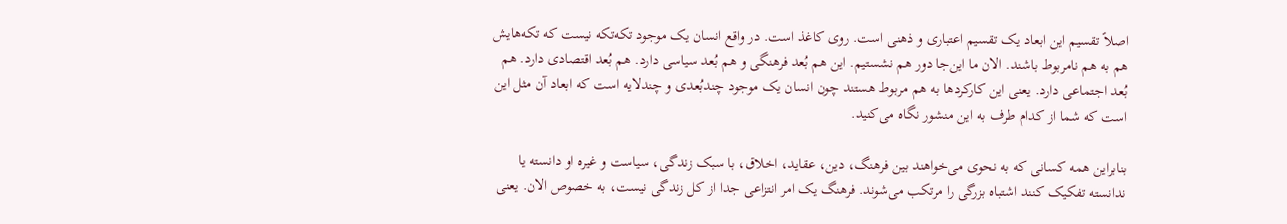اصلاً تقسیم این ابعاد یک تقسیم اعتباری و ذهنی است. روی کاغذ است. در واقع انسان یک موجود تکه‌تکه نیست که تکه‌هایش هم به هم نامربوط باشند. الان ما این‌جا دور هم نشستیم. این هم بُعد فرهنگی و هم بُعد سیاسی دارد. هم بُعد اقتصادی دارد. هم بُعد اجتماعی دارد. یعنی این کارکردها به هم مربوط هستند چون انسان یک موجود چندبُعدی و چندلایه است که ابعاد آن مثل این است که شما از کدام طرف به این منشور نگاه می‌کنید.

بنابراین همه کسانی که به نحوی می‌خواهند بین فرهنگ، دین، عقاید، اخلاق، با سبک زندگی، سیاست و غیره او دانسته یا ندانسته تفکیک کنند اشتباه بزرگی را مرتکب می‌شوند. فرهنگ یک امر انتزاعی جدا از کل زندگی نیست، به خصوص الان. یعنی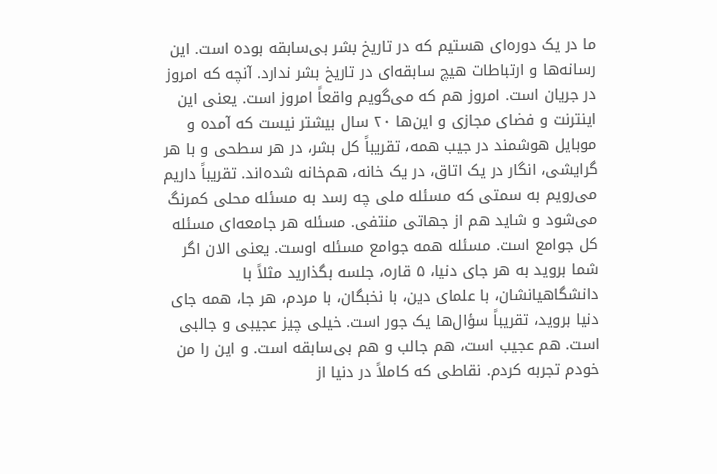ما در یک دوره‌ای هستیم که در تاریخ بشر بی‌سابقه بوده است. این رسانه‌ها و ارتباطات هیچ سابقه‌ای در تاریخ بشر ندارد. آنچه که امروز در جریان است. امروز هم که می‌گویم واقعاً امروز است. یعنی این اینترنت و فضای مجازی و این‌ها ۲۰ سال بیشتر نیست که آمده و موبایل هوشمند در جیب همه، تقریباً کل بشر، در هر سطحی و با هر گرایشی، انگار در یک اتاق، در یک خانه، هم‌خانه شده‌اند. تقریباً داریم می‌رویم به سمتی که مسئله ملی چه رسد به مسئله محلی کمرنگ می‌شود و شاید هم از جهاتی منتفی. مسئله هر جامعه‌ای مسئله کل جوامع است. مسئله همه جوامع مسئله اوست. یعنی الان اگر شما بروید به هر جای دنیا، ۵ قاره، جلسه بگذارید مثلاً با دانشگاهیانشان، با علمای دین، با نخبگان، با مردم، هر جا، همه جای دنیا بروید، تقریباً سؤال‌ها یک جور است. خیلی چیز عجیبی و جالبی است. هم عجیب است، هم جالب و هم بی‌سابقه است. و این را من خودم تجربه کردم. نقاطی که کاملاً در دنیا از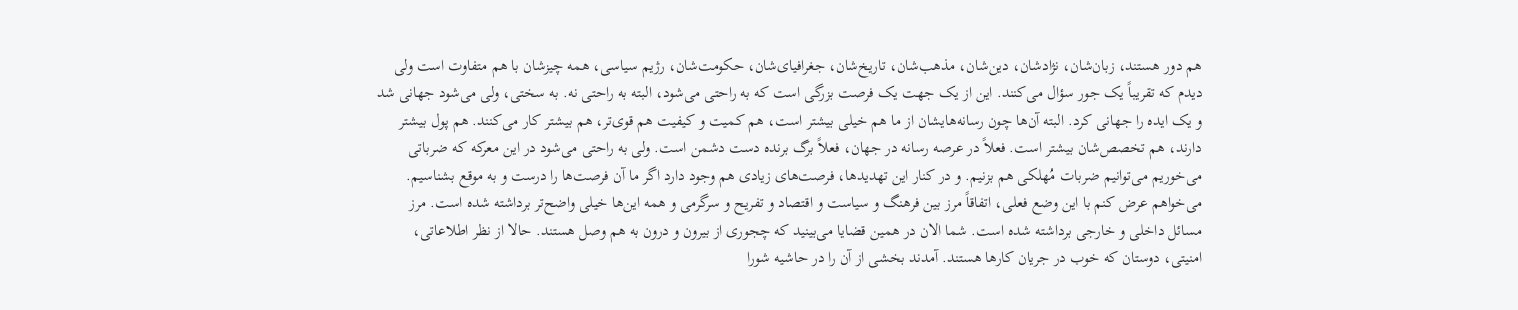هم دور هستند، زبان‌شان، نژادشان، دین‌شان، مذهب‌شان، تاریخ‌شان، جغرافیای‌شان، حکومت‌شان، رژیم سیاسی، همه چیزشان با هم متفاوت است ولی دیدم که تقریباً یک جور سؤال می‌کنند. این از یک جهت یک فرصت بزرگی است که به راحتی می‌شود، البته به راحتی نه. به سختی، ولی می‌شود جهانی شد و یک ایده را جهانی کرد. البته آن‌ها چون رسانه‌هایشان از ما هم خیلی بیشتر است، هم کمیت و کیفیت هم قوی‌تر، هم بیشتر کار می‌کنند. هم پول بیشتر دارند، هم تخصص‌شان بیشتر است. فعلاً در عرصه رسانه در جهان، فعلاً برگ برنده دست دشمن است. ولی به راحتی می‌شود در این معرکه که ضرباتی می‌خوریم می‌توانیم ضربات مُهلکی هم بزنیم. و در کنار این تهدیدها، فرصت‌های زیادی هم وجود دارد اگر ما آن فرصت‌ها را درست و به موقع بشناسیم. می‌خواهم عرض کنم با این وضع فعلی، اتفاقاً مرز بین فرهنگ و سیاست و اقتصاد و تفریح و سرگرمی و همه این‌ها خیلی واضح‌تر برداشته شده است. مرز مسائل داخلی و خارجی برداشته شده است. شما الان در همین قضایا می‌بینید که چجوری از بیرون و درون به هم وصل هستند. حالا از نظر اطلاعاتی، امنیتی، دوستان که خوب در جریان کارها هستند. آمدند بخشی از آن را در حاشیه شورا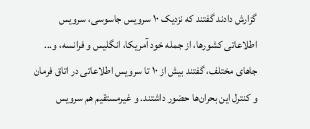گزارش دادند گفتند که نزدیک ۱۰ سرویس جاسوسی، سرویس اطلاعاتی کشورها، از جمله خود آمریکا، انگلیس و فرانسه، و... جاهای مختلف، گفتند بیش از ۱۰ تا سرویس اطلاعاتی در اتاق فرمان و کنترل این بحران‌ها حضور داشتند. و غیرمستقیم هم سرویس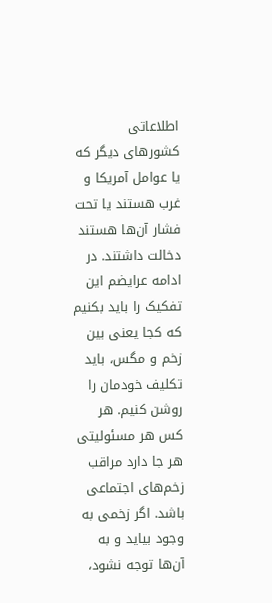اطلاعاتی کشورهای دیگر که یا عوامل آمریکا و غرب هستند یا تحت فشار آن‌ها هستند دخالت داشتند. در ادامه عرایضم این تفکیک را باید بکنیم که کجا یعنی بین زخم و مگس، باید تکلیف خودمان را روشن کنیم. هر کس هر مسئولیتی هر جا دارد مراقب زخم‌های اجتماعی باشد. اگر زخمی به وجود بیاید و به آن‌ها توجه نشود،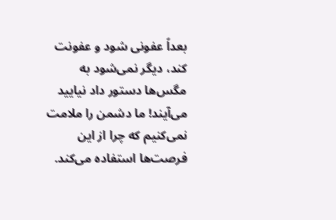بعداً عفونی ‌شود و عفونت کند، دیگر نمی‌شود به مگس‌ها دستور داد نیایید می‌آیند! ما دشمن را ملامت نمی‌کنیم که چرا از این فرصت‌ها استفاده می‌کند.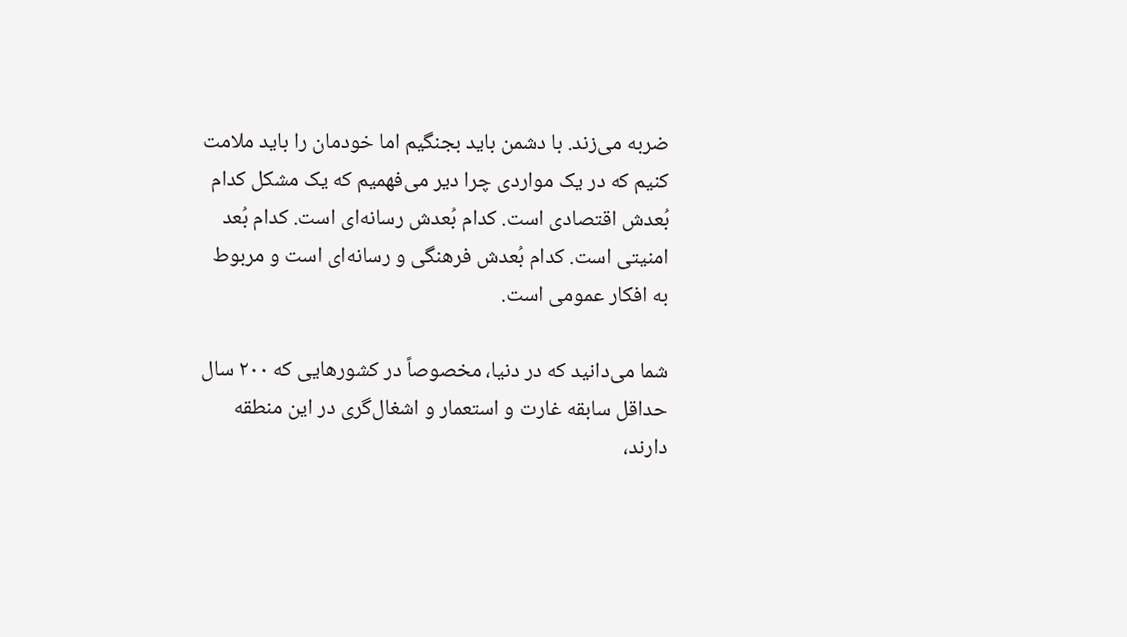ضربه می‌زند. با دشمن باید بجنگیم اما خودمان را باید ملامت کنیم که در یک مواردی چرا دیر می‌فهمیم که یک مشکل کدام بُعدش اقتصادی است. کدام بُعدش رسانه‌ای است. کدام بُعد امنیتی است. کدام بُعدش فرهنگی و رسانه‌ای است و مربوط به افکار عمومی است.

شما می‌دانید که در دنیا، مخصوصاً در کشورهایی که ۲۰۰ سال حداقل سابقه غارت و استعمار و اشغال‌گری در این منطقه دارند،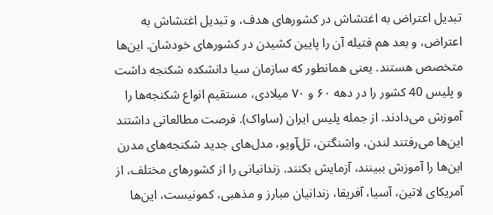تبدیل اعتراض به اغتشاش در کشورهای هدف، و تبدیل اغتشاش به اعتراض، و بعد هم فتیله آن را پایین کشیدن در کشورهای خودشان. این‌ها متخصص هستند. یعنی همانطور که سازمان سیا دانشکده شکنجه داشت و پلیس 40 کشور را در دهه ۶۰ و ۷۰ میلادی، مستقیم انواع شکنجه‌ها را آموزش می‌دادند. از جمله پلیس ایران (ساواک). فرصت مطالعاتی داشتند این‌ها می‌رفتند لندن، واشنگتن، تل‌آویو، مدل‌های جدید شکنجه‌های مدرن این‌ها را آموزش ببینند، آزمایش بکنند. زندانیانی را از کشورهای مختلف، از آمریکای لاتین، آسیا، آفریقا، زندانیان مبارز و مذهبی، کمونیست، این‌ها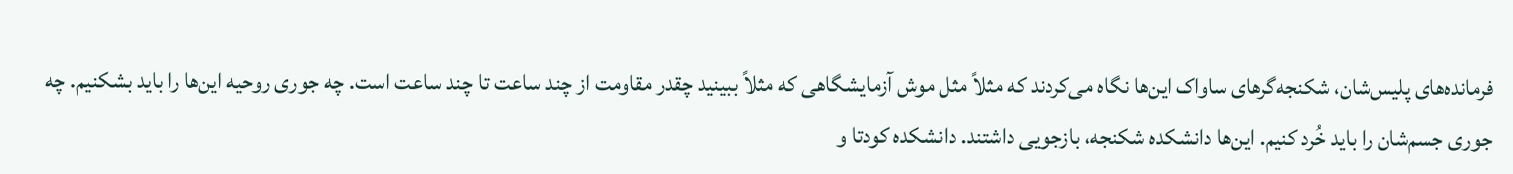فرمانده‌های پلیس‌شان، شکنجه‌گرهای ساواک این‌ها نگاه می‌کردند که مثلاً مثل موش آزمایشگاهی که مثلاً ببینید چقدر مقاومت از چند ساعت تا چند ساعت است. چه جوری روحیه این‌ها را باید بشکنیم. چه جوری جسم‌شان را باید خُرد کنیم. این‌ها دانشکده شکنجه، بازجویی داشتند. دانشکده کودتا و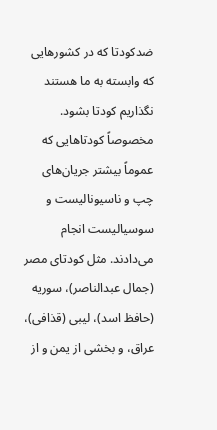ضدکودتا که در کشورهایی که وابسته به ما هستند نگذاریم کودتا بشود. مخصوصاً کودتاهایی که عموماً بیشتر جریان‌های چپ و ناسیونالیست و سوسیالیست انجام می‌دادند. مثل کودتای مصر (جمال عبدالناصر)، سوریه (حافظ اسد)، لیبی (قذافی)، عراق، و بخشی از یمن و از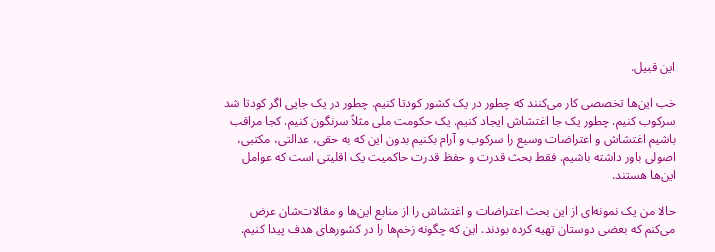این قبیل.

خب این‌ها تخصصی کار می‌کنند که چطور در یک کشور کودتا کنیم. چطور در یک جایی اگر کودتا شد سرکوب کنیم. چطور یک جا اغتشاش ایجاد کنیم. یک حکومت ملی مثلاً سرنگون کنیم. کجا مراقب باشیم اغتشاش و اعتراضات وسیع را سرکوب و آرام بکنیم بدون این که به حقی، عدالتی، مکتبی، اصولی باور داشته باشیم. فقط بحث قدرت و حفظ قدرت حاکمیت یک اقلیتی است که عوامل این‌ها هستند.

حالا من یک نمونه‌ای از این بحث اعتراضات و اغتشاش را از منابع این‌ها و مقالات‌شان عرض می‌کنم که بعضی دوستان تهیه کرده بودند. این که چگونه زخم‌ها را در کشورهای هدف پیدا کنیم.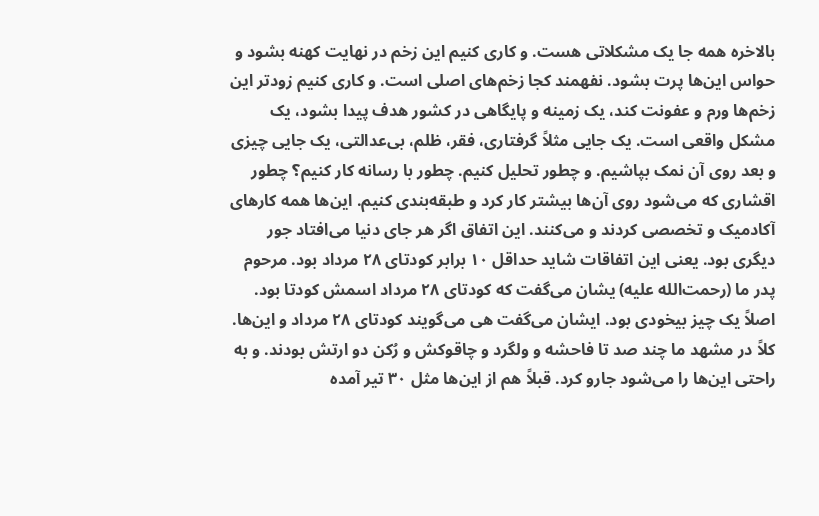بالاخره همه جا یک مشکلاتی هست. و کاری کنیم این زخم در نهایت کهنه بشود و حواس این‌ها پرت بشود. نفهمند کجا زخم‌های اصلی است. و کاری کنیم زودتر این زخم‌ها ورم و عفونت کند، یک زمینه و پایگاهی در کشور هدف پیدا بشود، یک مشکل واقعی است. یک جایی مثلاً گرفتاری، فقر، ظلم، بی‌عدالتی، یک جایی چیزی و بعد روی آن نمک بپاشیم. و چطور تحلیل کنیم. چطور با رسانه کار کنیم؟ چطور اقشاری که می‌شود روی آن‌ها بیشتر کار کرد و طبقه‌بندی کنیم. این‌ها همه کارهای آکادمیک و تخصصی کردند و می‌کنند. این اتفاق اگر هر جای دنیا می‌افتاد جور دیگری بود. یعنی این اتفاقات شاید حداقل ۱۰ برابر کودتای ۲۸ مرداد بود. مرحوم پدر ما (رحمت‌الله علیه) یشان می‌گفت که کودتای ۲۸ مرداد اسمش کودتا بود. اصلاً یک چیز بیخودی بود. ایشان می‌گفت هی می‌گویند کودتای ۲۸ مرداد و این‌ها. کلاً در مشهد ما چند صد تا فاحشه و ولگرد و چاقوکش و رُکن دو ارتش بودند. و به راحتی این‌ها را می‌شود جارو کرد. قبلاً هم از این‌ها مثل ۳۰ تیر آمده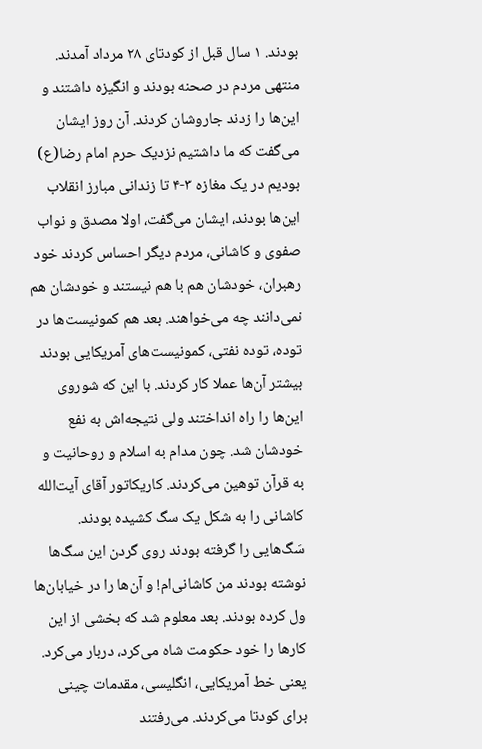بودند. ۱ سال قبل از کودتای ۲۸ مرداد آمدند. منتهی مردم در صحنه بودند و انگیزه داشتند و این‌ها را زدند جاروشان کردند. آن روز ایشان می‌گفت که ما داشتیم نزدیک حرم امام رضا(ع) بودیم در یک مغازه ۳-۴ تا زندانی مبارز انقلاب این‌ها بودند، ایشان می‌گفت، اولا مصدق و نواب صفوی و کاشانی، مردم دیگر احساس کردند خود رهبران، خودشان هم با هم نیستند و خودشان هم نمی‌دانند چه می‌خواهند. بعد هم کمونیست‌ها در توده، توده نفتی، کمونیست‌های آمریکایی بودند بیشتر آن‌ها عملا کار کردند. با این که شوروی این‌ها را راه انداختند ولی نتیجه‌اش به نفع خودشان شد. چون مدام به اسلام و روحانیت و به قرآن توهین می‌کردند. کاریکاتور آقای آیت‌الله کاشانی را به شکل یک سگ کشیده بودند. سَگ‌هایی را گرفته بودند روی گردن این سگ‌ها نوشته بودند من کاشانی‌ام! و آن‌ها را در خیابان‌ها ول کرده بودند. بعد معلوم شد که بخشی از این کارها را خود حکومت شاه می‌کرد، دربار می‌کرد. یعنی خط آمریکایی، انگلیسی، مقدمات چینی برای کودتا می‌کردند. می‌رفتند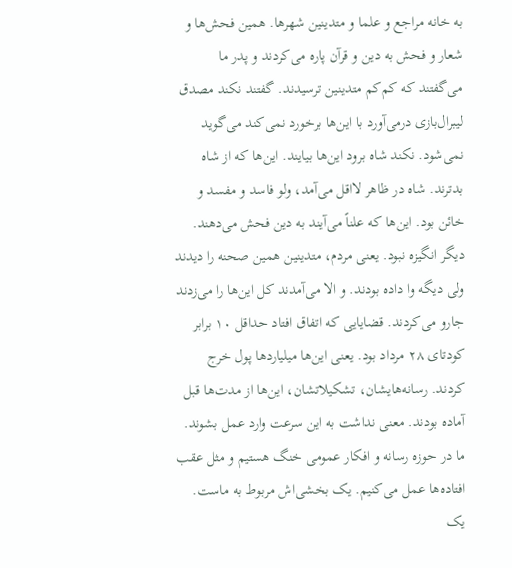به خانه مراجع و علما و متدینین شهرها. همین فحش‌ها و شعار و فحش به دین و قرآن پاره می‌کردند و پدر ما می‌گفتند که کم‌کم متدینین ترسیدند. گفتند نکند مصدق لیبرال‌بازی درمی‌آورد با این‌ها برخورد نمی‌کند می‌گوید نمی‌شود. نکند شاه برود این‌ها بیایند. این‌ها که از شاه بدترند. شاه در ظاهر لااقل می‌آمد، ولو فاسد و مفسد و خائن بود. این‌ها که علناً می‌آیند به دین فحش می‌دهند. دیگر انگیزه نبود. یعنی مردم، متدینین همین صحنه را دیدند ولی دیگه وا داده بودند. و الا می‌آمدند کل این‌ها را می‌زدند جارو می‌کردند. قضایایی که اتفاق افتاد حداقل ۱۰ برابر کودتای ۲۸ مرداد بود. یعنی این‌ها میلیاردها پول خرج کردند. رسانه‌هایشان، تشکیلاتشان، این‌ها از مدت‌ها قبل آماده بودند. معنی نداشت به این سرعت وارد عمل بشوند. ما در حوزه رسانه و افکار عمومی خنگ هستیم و مثل عقب افتاده‌ها عمل می‌کنیم. یک بخشی‌اش مربوط به ماست. یک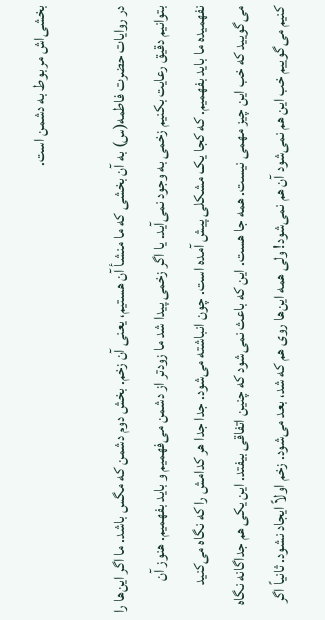بخشی‌اش مربوط به دشمن است.

در روایات حضرت فاطمه(س) به آن بخشی که ما منشأ آن هستیم، یعنی آن زخم. بخش دوم دشمن که مگس باشد. ما اگر این‌ها را بتوانیم دقیق رعایت بکنیم زخمی به وجود نمی‌آید. یا اگر زخمی پیدا شد ما زودتر از دشمن می‌فهمیم و باید بفهمیم. هنوز آن نفهمیده ما باید بفهمیم. که کجا یک مشکلی پیش آمده است. چون انباشته می‌شود. جدا جدا هر کدامش را که نگاه می‌کنید می‌گویید که خب این چیز مهمی نیست. همه جا هست. این که باعث نمی‌شود که چنین اتفاقی بیفتد. این یکی هم جداگانه نگاه کنیم می‌گوییم خب این هم نمی‌شود آن هم نمی‌شود! ولی همه این‌ها روی هم که شد، بعد می‌شود. زخم اولاً ایجاد نشود. ثانیاً اگر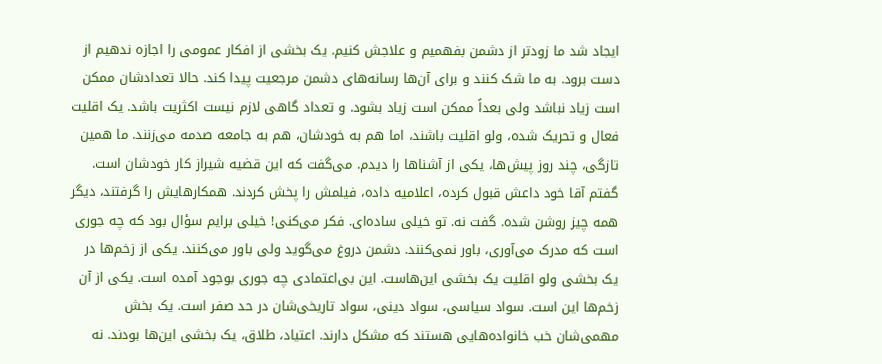ایجاد شد ما زودتر از دشمن بفهمیم و علاجش کنیم. یک بخشی از افکار عمومی را اجازه ندهیم از دست برود. به ما شک کنند و برای آن‌ها رسانه‌های دشمن مرجعیت پیدا کند. حالا تعدادشان ممکن است زیاد نباشد ولی بعداً ممکن است زیاد بشود. و تعداد گاهی لازم نیست اکثریت باشد. یک اقلیت فعال و تحریک شده، ولو اقلیت باشند، اما هم به خودشان، هم به جامعه صدمه می‌زنند. ما همین تازگی، چند روز پیش‌ها، یکی از آشناها را دیدم. می‌گفت که این قضیه شیراز کار خودشان است. گفتم آقا خود داعش قبول کرده، اعلامیه داده، فیلمش را پخش کردند. همکارهایش را گرفتند، دیگر همه چیز روشن شده. گفت نه. تو خیلی ساده‌ای. فکر می‌کنی! خیلی برایم سؤال بود که چه جوری است که مدرک می‌آوری، باور نمی‌کنند. دشمن دروغ می‌گوید ولی باور می‌کنند. یکی از زخم‌ها در یک بخشی ولو اقلیت یک بخشی این‌هاست. این بی‌اعتمادی چه جوری بوجود آمده است. یکی از آن زخم‌ها این است. سواد سیاسی، سواد دینی، سواد تاریخی‌شان در حد صفر است. یک بخش مهمی‌شان خب خانواده‌هایی هستند که مشکل دارند. اعتیاد، طلاق، یک بخشی این‌ها بودند. نه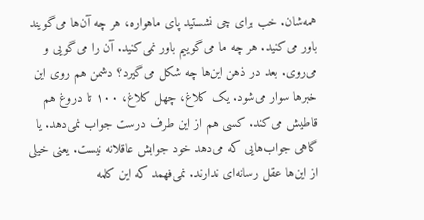همه‌شان. خب برای چی نشستید پای ماهواره، هر چه آن‌ها می‌گویند باور می‌کنید. هر چه ما می‌گوییم باور نمی‌کنید. آن را می‌گویی و می‌روی. بعد در ذهن این‌ها چه شکل می‌گیرد؟ دشمن هم روی این خبرها سوار می‌شود. یک کلاغ، چهل کلاغ، ۱۰۰ تا دروغ هم قاطیش می‌کند. کسی هم از این طرف درست جواب نمی‌دهد. یا گاهی جواب‌هایی که می‌دهد خود جوابش عاقلانه نیست. یعنی خیلی از این‌ها عقل رسانه‌ای ندارند. نمی‌فهمد که این کلمه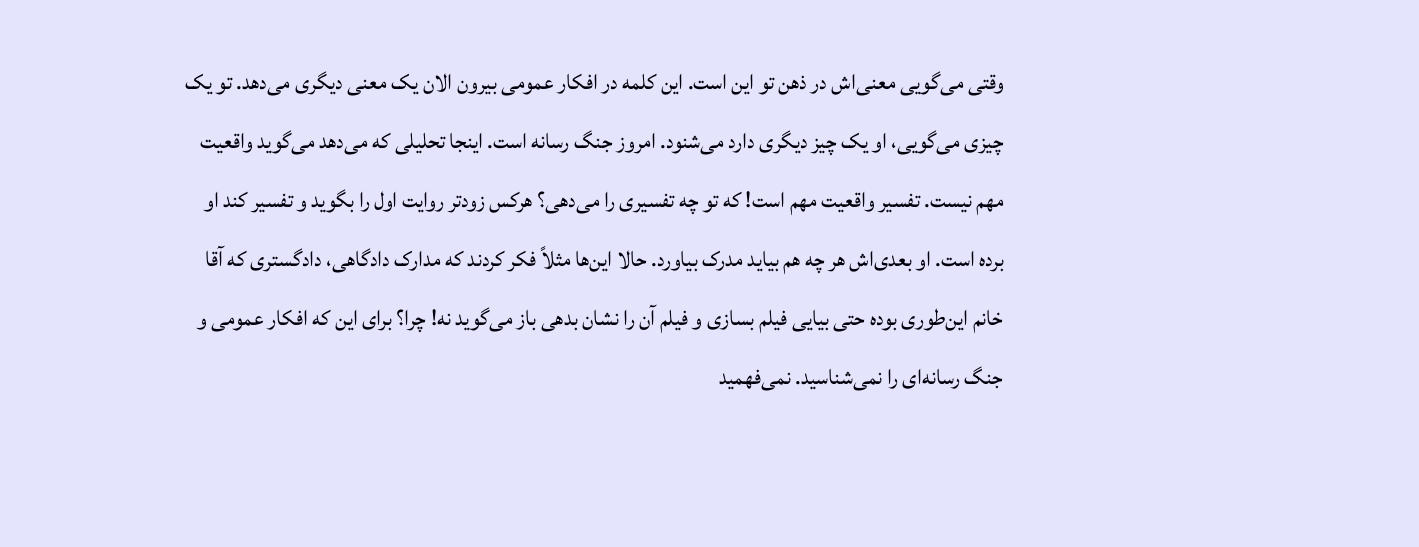وقتی می‌گویی معنی‌اش در ذهن تو این است. این کلمه در افکار عمومی بیرون الان یک معنی دیگری می‌دهد. تو یک چیزی می‌گویی، او یک چیز دیگری دارد می‌شنود. امروز جنگ رسانه است. اینجا تحلیلی که می‌دهد می‌گوید واقعیت مهم نیست. تفسیر واقعیت مهم است! که تو چه تفسیری را می‌دهی؟ هرکس زودتر روایت اول را بگوید و تفسیر کند او برده است. او بعدی‌اش هر چه هم بیاید مدرک بیاورد. حالا این‌ها مثلاً فکر کردند که مدارک دادگاهی، دادگستری که آقا خانم این‌طوری بوده حتی بیایی فیلم بسازی و فیلم آن را نشان بدهی باز می‌گوید نه! چرا؟ برای این که افکار عمومی و جنگ رسانه‌ای را نمی‌شناسید. نمی‌فهمید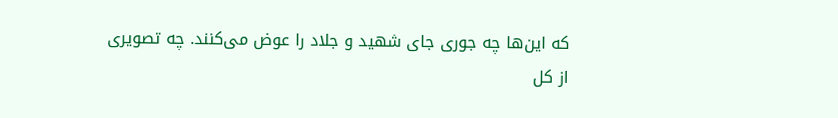که این‌ها چه جوری جای شهید و جلاد را عوض می‌کنند. چه تصویری از کل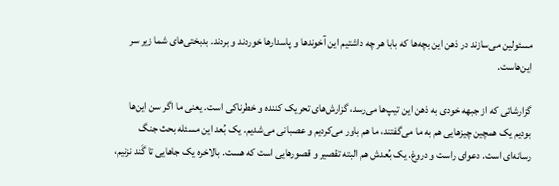مسئولین می‌سازند در ذهن این بچه‌ها که بابا هر چه داشتیم این آخوندها و پاسدارها خوردند و بردند. بدبختی‌های شما زیر سر این‌هاست.

گزارشاتی که از جبهه خودی به ذهن این تیپ‌ها می‌رسد، گزارش‌های تحریک کننده و خطرناکی است. یعنی ما اگر سن این‌ها بودیم یک همچین چیزهایی هم به ما می‌گفتند، ما هم باور می‌کردیم و عصبانی می‌شدیم. یک بُعد این مسئله بحث جنگ رسانه‌ای است. دعوای راست و دروغ. یک بُعدش هم البته تقصیر و قصورهایی است که هست. بالاخره یک جاهایی تا گَند نزنیم،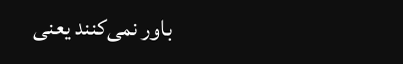باور نمی‌کنند یعنی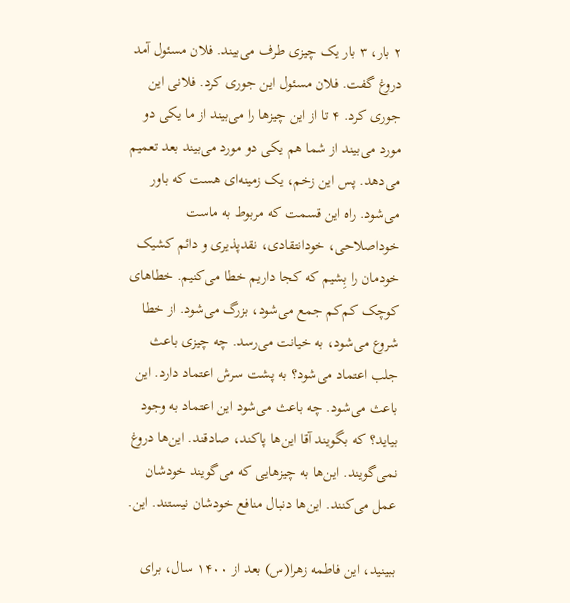۲ بار، ۳ بار یک چیزی طرف می‌بیند. فلان مسئول آمد دروغ گفت. فلان مسئول این جوری کرد. فلانی این جوری کرد. ۴ تا از این چیزها را می‌بیند از ما یکی دو مورد می‌بیند از شما هم یکی دو مورد می‌بیند بعد تعمیم می‌دهد. پس این زخم، یک زمینه‌ای هست که باور می‌شود. راه این قسمت که مربوط به ماست خوداصلاحی، خودانتقادی، نقدپذیری و دائم کشیک خودمان را بِشیم که کجا داریم خطا می‌کنیم. خطاهای کوچک کم‌کم جمع می‌شود، بزرگ می‌شود. از خطا شروع می‌شود، به خیانت می‌رسد. چه چیزی باعث جلب اعتماد می‌شود؟ به پشت سرش اعتماد دارد. این باعث می‌شود. چه باعث می‌شود این اعتماد به وجود بیاید؟ که بگویند آقا این‌ها پاکند، صادقند. این‌ها دروغ نمی‌گویند. این‌ها به چیزهایی که می‌گویند خودشان عمل می‌کنند. این‌ها دنبال منافع خودشان نیستند. این.

ببینید، این فاطمه زهرا(س) بعد از ۱۴۰۰ سال، برای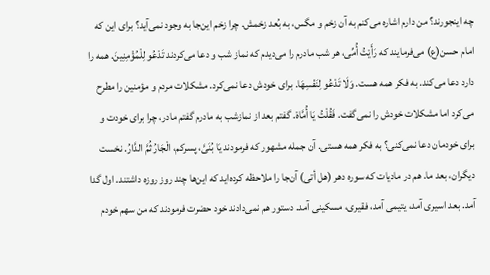چه اینجورند؟ من دارم اشاره می‌کنم به آن زخم و مگس، به بُعد زخمش. چرا زخم این‌جا به وجود نمی‌آید؟ برای این که امام حسن(ع) می‌فرمایند که رَأَیْتُ أُمِّی، هر شب مادرم را می‌دیدم که نماز شب و دعا می‌کردند تَدْعُو لِلْمُؤْمِنِینَ. همه را دارد دعا می‌کند. به فکر همه هست. وَلَا تَدْعُو لِنَفْسِهَا. برای خودش دعا نمی‌کرد. مشکلات مردم و مؤمنین را مطرح می‌کرد اما مشکلات خودش را نمی‌گفت. فَقُلْتُ یَا أُمَّاهْ. گفتم بعد از نمازشب به مادرم گفتم مادر، چرا برای خودت و برای خودمان دعا نمی‌کنی؟ به فکر همه هستی. آن جمله مشهور که فرمودند یَا بُنَیَّ، پسرکم، الْجَارُ ثُمَّ الدَّارُ. نخست دیگران، بعد ما. هم در مادیات که سوره دهر (هل أتی) آن‌جا را ملاحظه‌ کرده‌اید که این‌ها چند روز روزه داشتند. اول گدا آمد. بعد اسیری آمد، یتیمی آمد، فقیری، مسکینی آمد. دستور هم نمی‌دادند خود حضرت فرمودند که من سهم خودم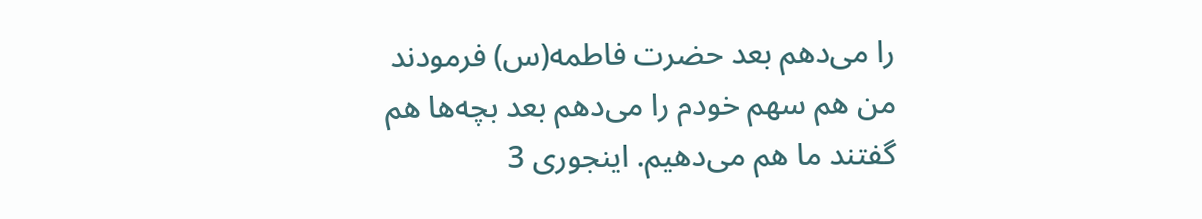را می‌دهم بعد حضرت فاطمه(س) فرمودند من هم سهم خودم را می‌دهم بعد بچه‌ها هم گفتند ما هم می‌دهیم. اینجوری 3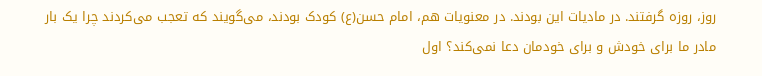روز، روزه گرفتند. در مادیات این بودند. در معنویات هم، امام حسن(ع) کودک بودند، می‌گویند که تعجب می‌کردند چرا یک بار مادر ما برای خودش و برای خودمان دعا نمی‌کند؟ اول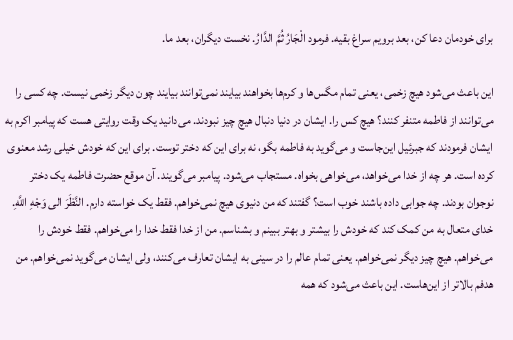برای خودمان دعا کن، بعد برویم سراغ بقیه. فرمود الْجَارُ ثُمَّ الدَّارُ. نخست دیگران، بعد ما.

این باعث می‌شود هیچ زخمی، یعنی تمام مگس‌ها و کرم‌ها بخواهند بیایند نمی‌توانند بیایند چون دیگر زخمی نیست. چه کسی را می‌توانند از فاطمه متنفر کنند؟ هیچ کس را. ایشان در دنیا دنبال هیچ چیز نبودند. می‌دانید یک وقت روایتی هست که پیامبر اکرم به ایشان فرمودند که جبرئیل این‌جاست و می‌گوید به فاطمه بگو، نه برای این که دختر توست. برای این که خودش خیلی رشد معنوی کرده است. هر چه از خدا می‌خواهد، می‌خواهی بخواه. مستجاب می‌شود. پیامبر می‌گویند. آن موقع حضرت فاطمه یک دختر نوجوان بودند. چه جوابی داده باشند خوب است؟ گفتند که من دنیوی هیچ نمی‌خواهم. فقط یک خواسته دارم. النَّظَرَ الی وَجْهِ اللَّهِ. خدای متعال به من کمک کند که خودش را بیشتر و بهتر ببینم و بشناسم. من از خدا فقط خدا را می‌خواهم. فقط خودش را می‌خواهم. هیچ چیز دیگر نمی‌خواهم. یعنی تمام عالم را در سینی به ایشان تعارف می‌کنند، ولی ایشان می‌گوید نمی‌خواهم. من هدفم بالاتر از این‌هاست. این باعث می‌شود که همه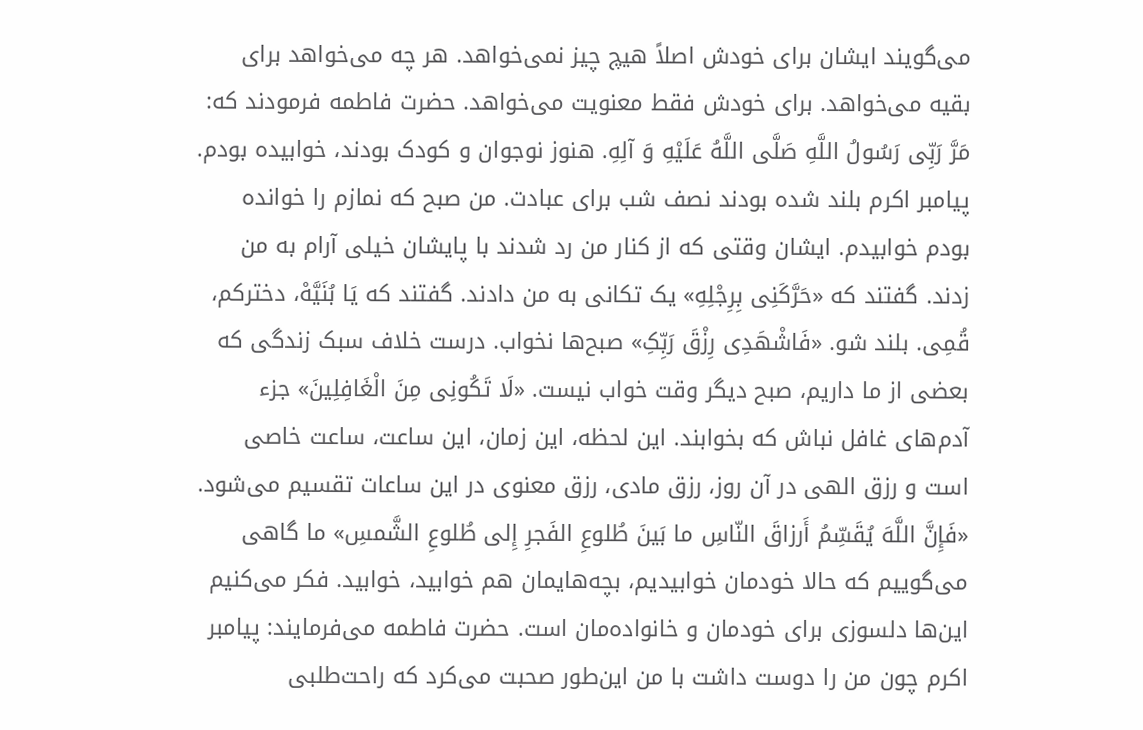می‌گویند ایشان برای خودش اصلاً هیچ چیز نمی‌خواهد. هر چه می‌خواهد برای بقیه می‌خواهد. برای خودش فقط معنویت می‌خواهد. حضرت فاطمه فرمودند که: مَرَّ رَبِّی رَسُولُ اللَّهِ صَلَّى اللَّهُ عَلَیْهِ وَ آلِهِ. هنوز نوجوان و کودک بودند، خوابیده بودم. پیامبر اکرم بلند شده بودند نصف شب برای عبادت. من صبح که نمازم را خوانده بودم خوابیدم. ایشان وقتی که از کنار من رد شدند با پایشان خیلی آرام به من زدند. گفتند که «حَرَّکَنِی بِرِجْلِهِ» یک تکانی به من دادند. گفتند که یَا بُنَیَّهْ، دخترکم، قُمِی. بلند شو. «فَاشْهَدِی رِزْقَ رَبِّکِ» صبح‌ها نخواب. درست خلاف سبک زندگی که بعضی از ما داریم، صبح دیگر وقت خواب نیست. «لَا تَکُونِی مِنَ الْغَافِلِینَ» جزء آدم‌های غافل نباش که بخوابند. این لحظه، این زمان، این ساعت، ساعت خاصی است و رزق الهی در آن روز، رزق مادی، رزق معنوی در این ساعات تقسیم می‌شود. «فَإِنَّ اللَّهَ یُقَسِّمُ أَرزاقَ النّاسِ ما بَینَ طُلوعِ الفَجرِ إِلی طُلوعِ الشَّمسِ» ما گاهی می‌گوییم که حالا خودمان خوابیدیم، بچه‌هایمان هم خوابید، خوابید. فکر می‌کنیم این‌ها دلسوزی برای خودمان و خانواده‌مان است. حضرت فاطمه می‌فرمایند: پیامبر اکرم چون من را دوست داشت با من این‌طور صحبت می‌کرد که راحت‌طلبی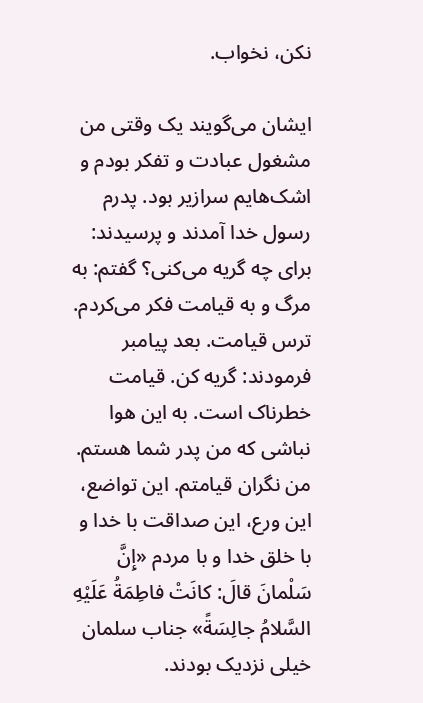نکن، نخواب.

ایشان می‌گویند یک وقتی من مشغول عبادت و تفکر بودم و اشک‌هایم سرازیر بود. پدرم رسول خدا آمدند و پرسیدند: برای چه گریه می‌کنی؟ گفتم: به مرگ و به قیامت فکر می‌کردم. ترس قیامت. بعد پیامبر فرمودند: گریه کن. قیامت خطرناک است. به این هوا نباشی که من پدر شما هستم. من نگران قیامتم. این تواضع، این ورع، این صداقت با خدا و با خلق خدا و با مردم «إِنَّ سَلْمانَ قالَ: کانَتْ فاطِمَةُ عَلَیْهِ السَّلامُ جالِسَةً» جناب سلمان خیلی نزدیک بودند.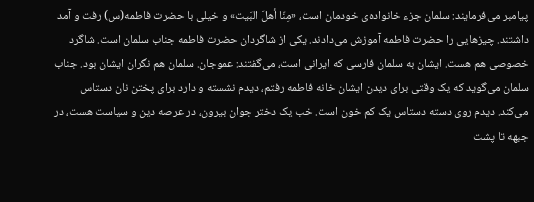پیامبر می‌فرمایند: سلمان جزء خانواده‌ی خودمان است، «مِنّا أهلَ البَیت» و خیلی با حضرت فاطمه(س) رفت و آمد داشتند. چیزهایی را حضرت فاطمه آموزش می‌دادند. یکی از شاگردان حضرت فاطمه جناب سلمان است. شاگرد خصوصی هم هست. ایشان به سلمان فارسی که ایرانی ا‌ست، می‌گفتند: عموجان. سلمان هم نگران ایشان بود. جناب سلمان می‌گوید که یک وقتی برای دیدن ایشان خانه فاطمه رفتم، دیدم نشسته و دارد برای پختن نان دستاس می‌کند. دیدم روی دسته دستاس یک کم خون است. خب یک دختر جوان بیرون، در عرصه دین و سیاست هست، در جبهه تا پشت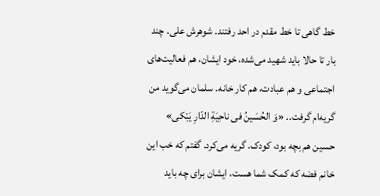خط گاهی تا خط مقدم در احد رفتند. شوهرش علی. چند بار تا حالا باید شهید می‌شده، خود ایشان، هم فعالیت‌های اجتماعی و هم عبادت، هم کار خانه. سلمان می‌گوید من گریه‌ام گرفت.. «وَ الحُسَینُ فی ناحِیَةِ الدّارِ یَبْکی» حسین هم بچه بود، کودک. گریه می‌کرد. گفتم که خب این خانم فضه که کمک شما هست، ایشان برای چه باید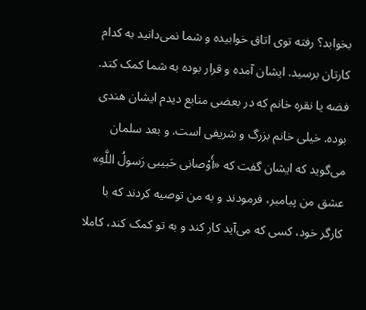بخوابد؟ رفته توی اتاق خوابیده و شما نمی‌دانید به کدام کارتان برسید. ایشان آمده و قرار بوده به شما کمک کند. فضه یا نقره خانم که در بعضی منابع دیدم ایشان هندی بوده. خیلی خانم بزرگ و شریفی‌ است. و بعد سلمان می‌گوید که ایشان گفت که «أَوْصانی حَبیبی رَسولُ اللَّهِ» عشق من پیامبر، فرمودند و به من توصیه کردند که با کارگر خود، کسی که می‌آید کار کند و به تو کمک کند، کاملا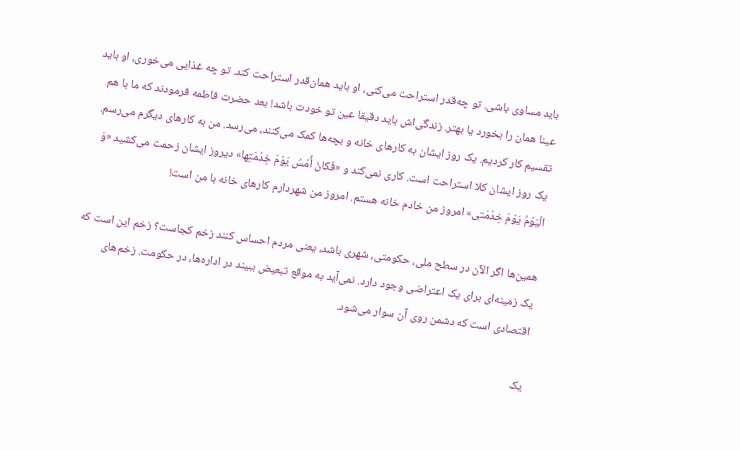باید مساوی باشی. تو چه‌قدر استراحت می‌کنی، او باید همان‌قدر استراحت کند. تو چه غذایی می‌خوری، او باید عینا همان را بخورد یا بهتر. زندگی‌اش باید دقیقا عین تو خودت باشد! بعد حضرت فاطمه فرمودند که ما با هم تقسیم کار کردیم. یک روز ایشان به کارهای خانه و بچه‌ها کمک می‌کنند، می‌رسد. من به کارهای دیگرم می‌رسم. یک روز ایشان کلا استراحت است. کاری نمی‌کند و «فَکانَ أَمْسُ یَوْمَ خِدْمَتِها» دیروز ایشان زحمت می‌کشید «وَ الْیَوْمُ یَوْمَ خِدْمَتی» امروز من خادم خانه هستم. امروز من شهردارم کارهای خانه با من است!

همین‌ها اگر الآن در سطح ملی، حکومتی، شهری باشد، یعنی مردم احساس کنند زخم کجاست؟ زخم این است که یک زمینه‌ای برای یک اعتراضی وجود دارد. نمی‌آید به موقع تبعیض ببیند در اداره‌ها، در حکومت. زخم‌های اقتصادی‌ است که دشمن روی آن سوار می‌شود.

یک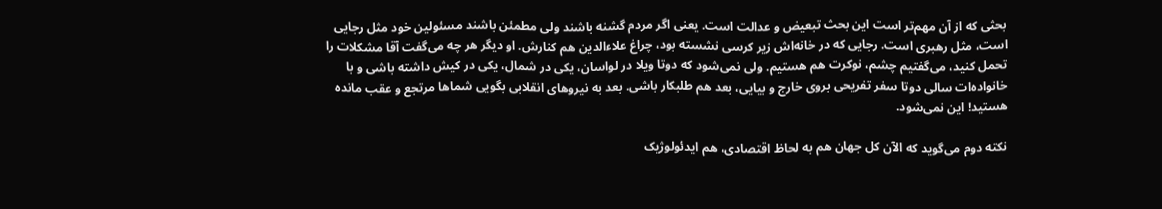بحثی که از آن مهم‌تر است این بحث تبعیض و عدالت است. یعنی اگر مردم گشنه باشند ولی مطمئن باشند مسئولین خود مثل رجایی است، مثل رهبری است. رجایی که در خانه‌اش زیر کرسی نشسته بود، چراغ علاءالدین هم کنارش. او دیگر هر چه می‌گفت آقا مشکلات را تحمل کنید، می‌گفتیم چشم، نوکرت هم هستیم. ولی نمی‌شود که دوتا ویلا در لواسان، یکی در شمال، یکی در کیش داشته باشی و با خانواده‌ات سالی دوتا سفر تفریحی بروی خارج و بیایی، بعد هم طلبکار باشی. بعد به نیروهای انقلابی بگویی شماها مرتجع‌ و عقب مانده هستید! این نمی‌شود.

نکته دوم می‌گوید که الآن کل جهان هم به لحاظ اقتصادی، هم ایدئولوژیک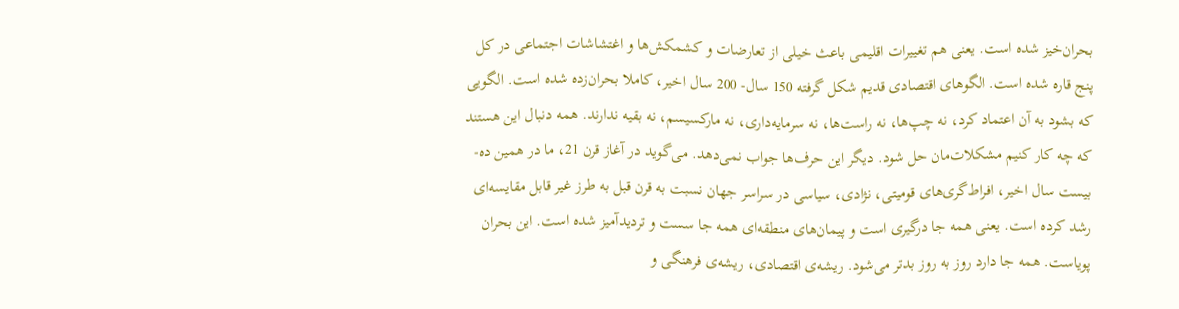بحران‌خیز شده است. یعنی هم تغییرات اقلیمی باعث خیلی از تعارضات و کشمکش‌ها و اغتشاشات اجتماعی در کل پنج قاره شده است. الگوهای اقتصادی قدیم شکل گرفته‌ 150 سال- 200 سال اخیر، کاملا بحران‌زده شده است. الگویی که بشود به آن اعتماد کرد، نه چپ‌ها، نه راست‌ها، نه سرمایه‌داری، نه مارکسیسم، نه بقیه ندارند. همه دنبال این هستند که چه کار کنیم مشکلات‌مان حل شود. دیگر این حرف‌ها جواب نمی‌دهد. می‌گوید در آغاز قرن 21، ما در همین ده- بیست سال اخیر، افراط‌گری‌های قومیتی، نژادی، سیاسی در سراسر جهان نسبت به قرن قبل به طرز غیر قابل مقایسه‌ای رشد کرده است. یعنی همه جا درگیری است و پیمان‌های منطقه‌ای همه جا سست و تردیدآمیز شده است. این بحران پویاست. همه جا دارد روز به روز بدتر می‌شود. ریشه‌ی اقتصادی، ریشه‌ی فرهنگی و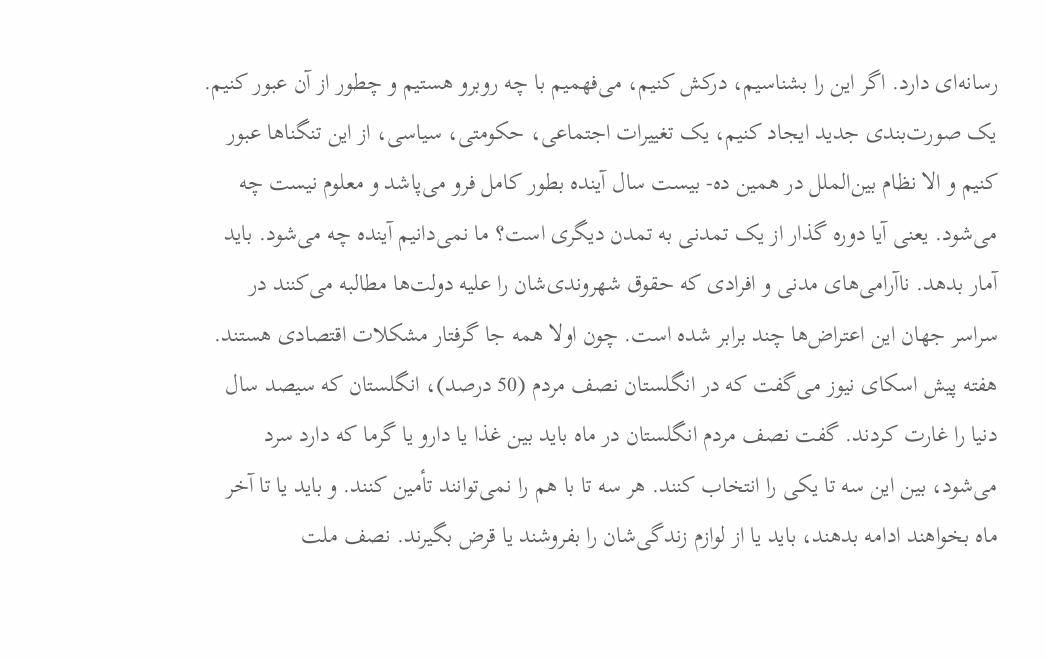رسانه‌ای دارد. اگر این را بشناسیم، درکش کنیم، می‌فهمیم با چه روبرو هستیم و چطور از آن عبور کنیم. یک صورت‌بندی جدید ایجاد کنیم، یک تغییرات اجتماعی، حکومتی، سیاسی، از این تنگناها عبور کنیم و الا نظام بین‌الملل در همین ده- بیست سال آینده بطور کامل فرو می‌پاشد و معلوم نیست چه می‌شود. یعنی آیا دوره گذار از یک تمدنی به تمدن دیگری است؟ ما نمی‌دانیم آینده چه می‌شود. باید آمار بدهد. ناآرامی‌های مدنی و افرادی که حقوق شهروندی‌شان را علیه دولت‌ها مطالبه می‌کنند در سراسر جهان این اعتراض‌ها چند برابر شده است. چون اولا همه جا گرفتار مشکلات اقتصادی هستند. هفته پیش اسکای نیوز می‌گفت که در انگلستان نصف مردم (50 درصد)، انگلستان که سیصد سال دنیا را غارت کردند. گفت نصف مردم انگلستان در ماه باید بین غذا یا دارو یا گرما که دارد سرد می‌شود، بین این سه تا یکی را انتخاب کنند. هر سه تا با هم را نمی‌توانند تأمین کنند. و باید یا تا آخر ماه بخواهند ادامه بدهند، باید یا از لوازم زندگی‌شان را بفروشند یا قرض بگیرند. نصف ملت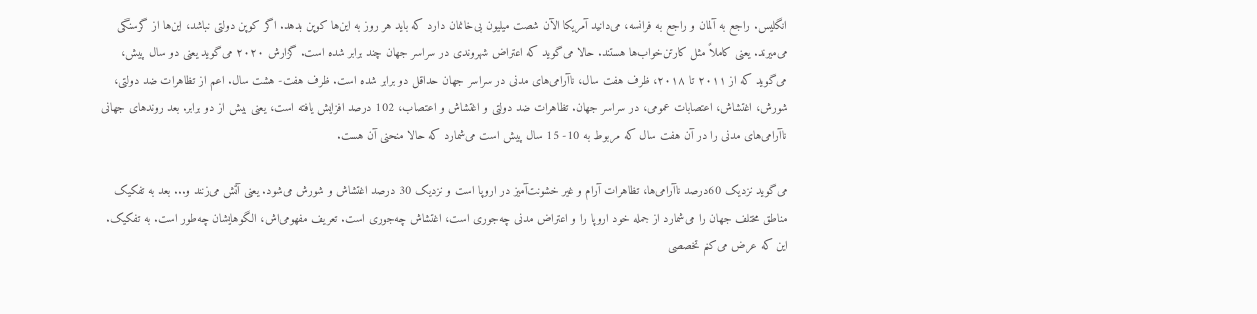انگلیس. راجع به آلمان و راجع به فرانسه، می‌دانید آمریکا الآن شصت میلیون بی‌خانمان دارد که باید هر روز به این‌ها کوپن بدهد. اگر کوپن دولتی نباشد، این‌ها از گرسنگی می‌میرند. یعنی کاملاً مثل کارتن‌خواب‌ها هستند. حالا می‌گوید که اعتراض شهروندی در سراسر جهان چند برابر شده است. گزارش ۲۰۲۰ می‌گوید یعنی دو سال پیش، می‌گوید که از ۲۰۱۱ تا ۲۰۱۸، ظرف هفت سال، ناآرامی‌های مدنی در سراسر جهان حداقل دو برابر شده است. ظرف هفت- هشت سال. اعم از تظاهرات ضد دولتی، شورش، اغتشاش، اعتصابات عمومی، در سراسر جهان. تظاهرات ضد دولتی و اغتشاش و اعتصاب، 102 درصد افزایش یافته است، یعنی بیش از دو برابر. بعد روندهای جهانی ناآرامی‌های مدنی را در آن هفت سال که مربوط به 10- 15 سال پیش است می‌شمارد که حالا منحنی آن هست.

می‌گوید نزدیک 60درصد ناآرامی‌ها، تظاهرات آرام و غیر خشونت‌آمیز در اروپا است و نزدیک 30 درصد اغتشاش و شورش می‌شود. یعنی آتش می‌زنند و... بعد به تفکیک مناطق مختلف جهان را می‌شمارد از جمله خود اروپا را و اعتراض مدنی چه‌جوری است، اغتشاش چه‌جوری است. تعریف مفهومی‌اش، الگوهایشان چه‌طور است. به تفکیک. این که عرض می‌کنم تخصصی‌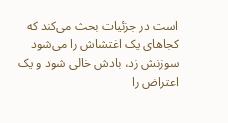است در جزئیات بحث می‌کند که کجاهای یک اغتشاش را می‌شود سوزنش زد، بادش خالی شود و یک اعتراض را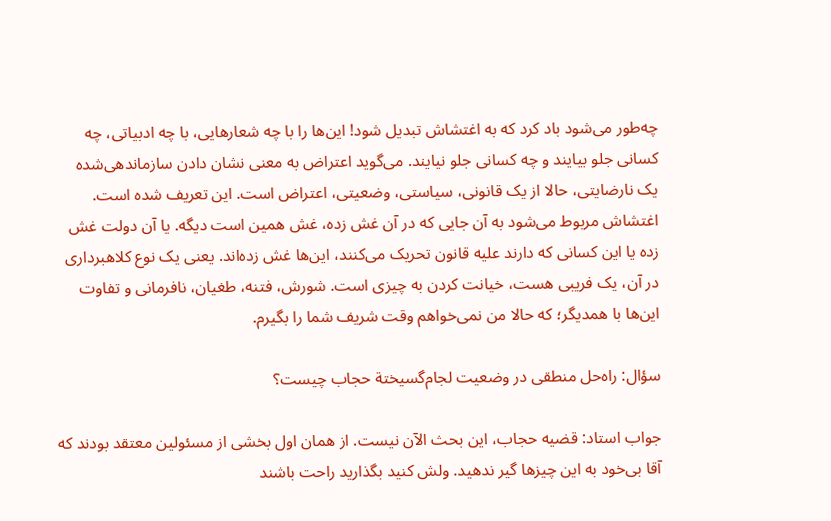چه‌طور می‌شود باد کرد که به اغتشاش تبدیل شود! این‌ها را با چه شعارهایی، با چه ادبیاتی، چه کسانی جلو بیایند و چه کسانی جلو نیایند. می‌گوید اعتراض به معنی نشان دادن سازماندهی‌شده یک نارضایتی، حالا از یک قانونی، سیاستی، وضعیتی، اعتراض است. این تعریف شده است. اغتشاش مربوط می‌شود به آن جایی که در آن غش زده، غش همین است دیگه. یا آن دولت غش زده یا این کسانی که دارند علیه قانون تحریک می‌کنند، این‌ها غش زده‌اند. یعنی یک نوع کلاهبرداری در آن، یک فریبی هست، خیانت کردن به چیزی است. شورش، فتنه، طغیان، نافرمانی و تفاوت این‌ها با همدیگر؛ که حالا من نمی‌خواهم وقت شریف شما را بگیرم.

سؤال: راه‌حل منطقی در وضعیت لجام‌گسیختة حجاب چیست؟

جواب استاد: قضیه‌ حجاب، این بحث الآن نیست. از همان اول بخشی از مسئولین معتقد بودند که آقا بی‌خود به این چیزها گیر ندهید. ولش کنید بگذارید راحت باشند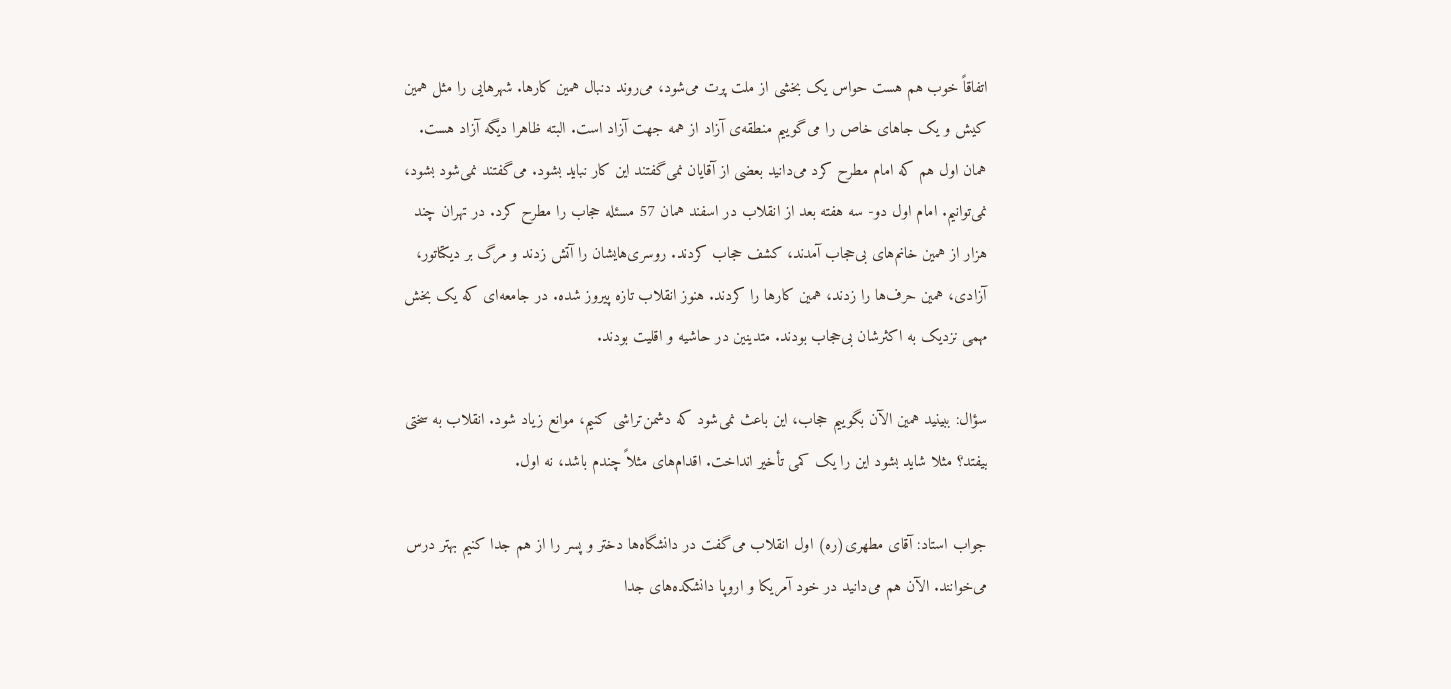اتفاقاً خوب هم هست حواس یک بخشی از ملت پرت می‌شود، می‌روند دنبال همین کارها. شهرهایی را مثل همین کیش و یک جاهای خاص را می‌گوییم منطقه‌ی آزاد از همه جهت آزاد است. البته ظاهرا دیگه آزاد هست. همان اول هم که امام مطرح کرد می‌دانید بعضی از آقایان نمی‌گفتند این کار نباید بشود. می‌گفتند نمی‌شود بشود، نمی‌توانیم. امام اول دو- سه هفته بعد از انقلاب در اسفند همان 57 مسئله حجاب را مطرح کرد. در تهران چند هزار از همین خانم‌های بی‌حجاب آمدند، کشف حجاب کردند. روسری‌هایشان را آتش زدند و مرگ بر دیکتاتور، آزادی، همین حرف‌ها را زدند، همین کارها را کردند. هنوز انقلاب تازه پیروز شده. در جامعه‌ای که یک بخش مهمی نزدیک به اکثرشان بی‌حجاب بودند. متدینین در حاشیه و اقلیت بودند.

سؤال: ببینید همین الآن بگوییم حجاب، این باعث نمی‌شود که دشمن‌تراشی کنیم، موانع زیاد شود. انقلاب به سختی بیفتد؟ مثلا شاید بشود این را یک کمی تأخیر انداخت. اقدام‌های مثلاً چندم باشد، نه اول.

جواب استاد: آقای مطهری(ره) اول انقلاب می‌گفت در دانشگاه‌ها دختر و پسر را از هم جدا کنیم بهتر درس می‌خوانند. الآن هم می‌دانید در خود آمریکا و اروپا دانشکده‌های جدا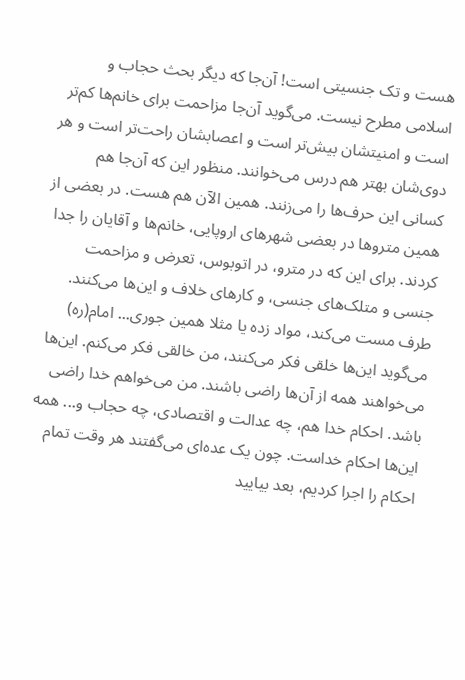هست و تک جنسیتی است! آن‌جا که دیگر بحث حجاب و اسلامی مطرح نیست. می‌گوید آن‌جا مزاحمت برای خانم‌ها کم‌تر است و امنیتشان بیش‌تر است و اعصابشان راحت‌تر است و هر دوی‌شان بهتر هم درس می‌خوانند. منظور این که آن‌جا هم کسانی این حرف‌ها را می‌زنند. همین الآن هم هست. در بعضی از همین متروها در بعضی شهرهای اروپایی، خانم‌ها و آقایان را جدا کردند. برای این که در مترو، در اتوبوس، تعرض و مزاحمت جنسی و متلک‌های جنسی، و کارهای خلاف و این‌ها می‌کنند. طرف مست می‌کند، مواد زده یا مثلا همین‌ جوری... امام(ره) می‌گوید این‌ها خلقی فکر می‌کنند، من خالقی فکر می‌کنم. این‌ها می‌خواهند همه از آن‌ها راضی باشند. من می‌خواهم خدا راضی باشد. احکام خدا هم، چه عدالت و اقتصادی، چه حجاب و... همه این‌ها احکام خداست. چون یک عده‌ای می‌گفتند هر وقت تمام احکام را اجرا کردیم، بعد بیایید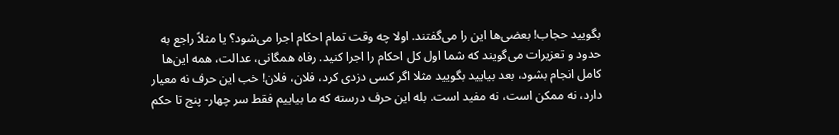بگویید حجاب! بعضی‌ها این را می‌گفتند. اولا چه وقت تمام احکام اجرا می‌شود؟ یا مثلاً راجع به حدود و تعزیرات می‌گویند که شما اول کل احکام را اجرا کنید. رفاه همگانی، عدالت، همه این‌ها کامل انجام بشود، بعد بیایید بگویید مثلا اگر کسی دزدی کرد، فلان، فلان! خب این حرف نه معیار دارد، نه ممکن است، نه مفید است. بله این حرف درسته که ما بیاییم فقط سر چهار- پنج تا حکم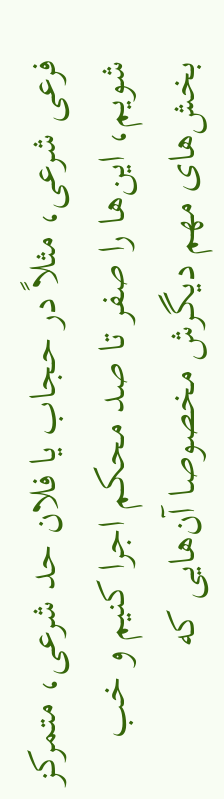فرعی شرعی، مثلاً در حجاب یا فلان حد شرعی، متمرکز شویم، این‌ها را صفر تا صد محکم اجرا کنیم و خب بخش‌های مهم دیگرش مخصوصا آن‌هایی که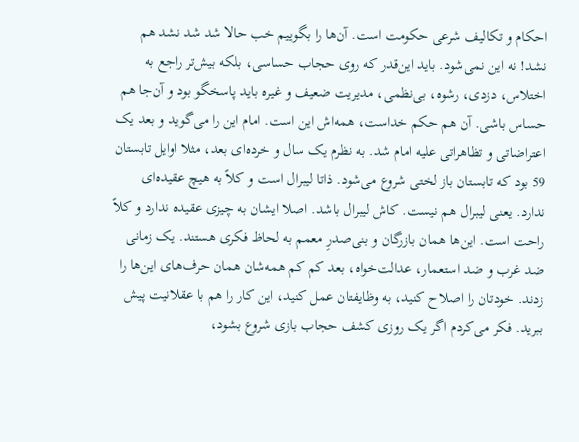احکام و تکالیف شرعی حکومت است. آن‌ها را بگوییم خب حالا شد شد نشد هم نشد! نه این نمی‌شود. باید این‌قدر که روی حجاب حساسی، بلکه بیش‌تر راجع به اختلاس، دزدی، رشوه، بی‌نظمی، مدیریت ضعیف و غیره باید پاسخگو بود و آن‌جا هم حساس باشی. آن هم حکم خداست، همه‌اش این است. امام این را می‌گوید و بعد یک اعتراضاتی و تظاهراتی علیه امام شد. به نظرم یک سال و خرده‌ای بعد، مثلا اوایل تابستان 59 بود که تابستان باز لختی شروع می‌شود. ذاتا لیبرال است و کلاً به هیچ عقیده‌ای ندارد. یعنی لیبرال هم نیست. کاش لیبرال باشد. اصلا ایشان به چیزی عقیده ندارد و کلاً راحت است. این‌ها همان بازرگان و بنی‌صدرِ معمم به لحاظ فکری هستند. یک زمانی ضد غرب و ضد استعمار، عدالت‌خواه، بعد کم‌ کم همه‌شان همان حرف‌های این‌ها را زدند. خودتان را اصلاح کنید، به وظایفتان عمل کنید، این کار را هم با عقلانیت پیش ببرید. فکر می‌کردم اگر یک روزی کشف حجاب بازی شروع بشود،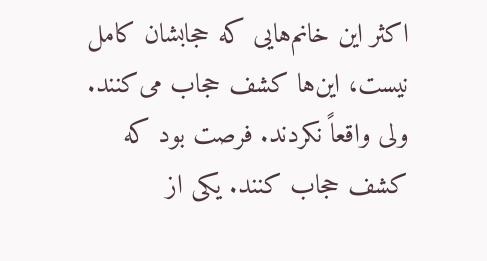اکثر این خانم‌هایی که حجابشان کامل نیست، این‌ها کشف حجاب می‌کنند. ولی واقعاً نکردند. فرصت بود که کشف حجاب کنند. یکی از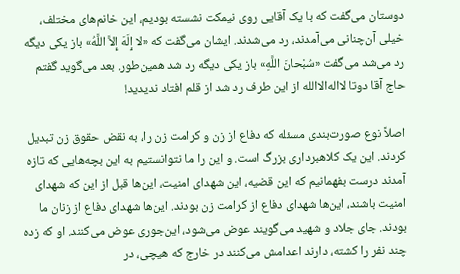دوستان می‌گفت که با یک آقایی روی نیمکت نشسته بودیم، این خانم‌های مختلف، خیلی آن‌چنانی می‌آمدند، رد می‌شدند. ایشان می‌گفت که «لا إِلَهَ إِلاَّ اللَّهُ» باز یکی دیگه رد می‌شد می‌گفت «سُبْحانَ اللَّهِ» باز یکی دیگه رد شد همین‌طور. بعد می‌گوید گفتم حاج آقا دوتا لااله‌الاالله از این طرف رد شد از قلم افتاد ندیدید!

اصلاً نوع صورت‌بندی مسئله که دفاع از زن و کرامت زن را، به نقض حقوق زن تبدیل کردند. این یک کلاهبرداری بزرگ‌ است. و این را ما نتوانستیم به این بچه‌هایی که تازه آمدند درست بفهمانیم که این قضیه، این شهدای امنیت، این‌ها قبل از این که شهدای امنیت باشند، این‌ها شهدای دفاع از کرامت زن بودند. این‌ها شهدای دفاع از زنان ما بودند. جای جلاد و شهید می‌گویند عوض می‌شود، این‌جوری عوض می‌کنند. او که زده چند نفر را کشته، دارند اعدامش می‌کنند در خارج که هیچی، در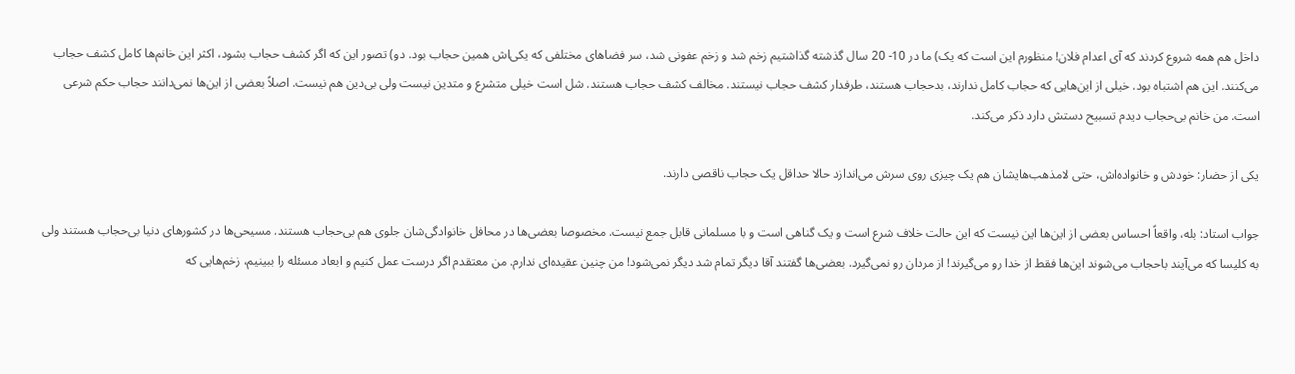داخل هم همه شروع کردند که آی اعدام فلان! منظورم این است که یک) ما در 10- 20 سال گذشته گذاشتیم زخم شد و زخم عفونی شد، سر فضاهای مختلفی که یکی‌اش همین حجاب بود. دو) تصور این که اگر کشف حجاب بشود، اکثر این خانم‌ها کامل کشف حجاب می‌کنند. این هم اشتباه بود. خیلی از این‌هایی که حجاب کامل ندارند، بدحجاب هستند، طرفدار کشف حجاب نیستند. مخالف کشف حجاب هستند. شل است خیلی متشرع و متدین نیست ولی بی‌دین هم نیست. اصلاً بعضی از این‌ها نمی‌دانند حجاب حکم شرعی است. من خانم بی‌حجاب دیدم تسبیح دستش دارد ذکر می‌کند.

یکی از حضار: خودش و خانواده‌اش، حتی لامذهب‌هایشان هم یک چیزی روی سرش می‌اندازد حالا حداقل یک حجاب ناقصی دارند.

جواب استاد: بله، واقعاً احساس بعضی از این‌ها این نیست که این حالت خلاف شرع است و یک گناهی‌ است و با مسلمانی قابل جمع نیست. مخصوصا بعضی‌ها در محافل خانوادگی‌شان جلوی هم بی‌حجاب هستند. مسیحی‌ها در کشورهای دنیا بی‌حجاب هستند ولی به کلیسا که می‌آیند باحجاب می‌شوند این‌ها فقط از خدا رو می‌گیرند! از مردان رو نمی‌گیرد. بعضی‌ها گفتند آقا دیگر تمام شد دیگر نمی‌شود! من چنین عقیده‌ای ندارم. من معتقدم اگر درست عمل کنیم و ابعاد مسئله را ببینیم، زخم‌هایی که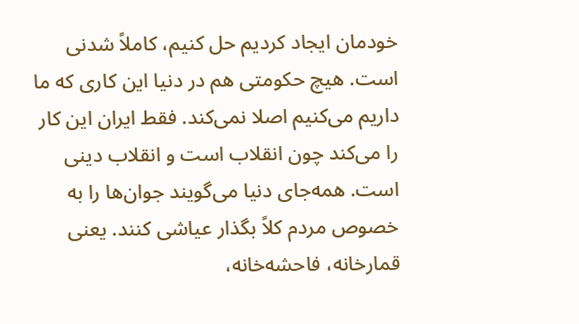خودمان ایجاد کردیم حل کنیم، کاملاً شدنی ا‌ست. هیچ حکومتی هم در دنیا این کاری که ما داریم می‌کنیم اصلا نمی‌کند. فقط ایران این کار را می‌کند چون انقلاب است و انقلاب دینی است. همه‌جای دنیا می‌گویند جوان‌ها را به خصوص مردم کلاً بگذار عیاشی کنند. یعنی قمارخانه، فاحشه‌خانه،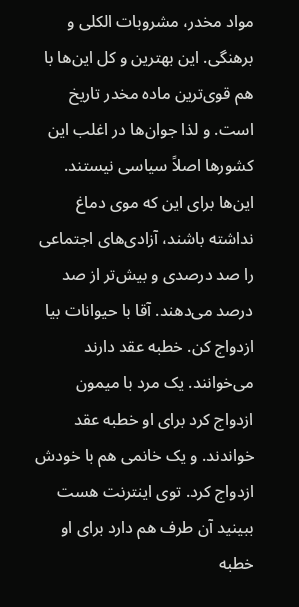مواد مخدر، مشروبات الکلی و برهنگی. این بهترین و کل این‌ها با هم قوی‌ترین ماده مخدر تاریخ است. و لذا جوان‌ها در اغلب این کشورها اصلاً سیاسی نیستند. این‌ها برای این که موی دماغ نداشته باشند، آزادی‌های اجتماعی را صد درصدی و بیش‌تر از صد درصد می‌دهند. آقا با حیوانات بیا ازدواج کن. خطبه‌ عقد دارند می‌خوانند. یک مرد با میمون ازدواج کرد برای او خطبه عقد خواندند. و یک خانمی هم با خودش ازدواج کرد. توی اینترنت هست ببینید آن طرف هم دارد برای او خطبه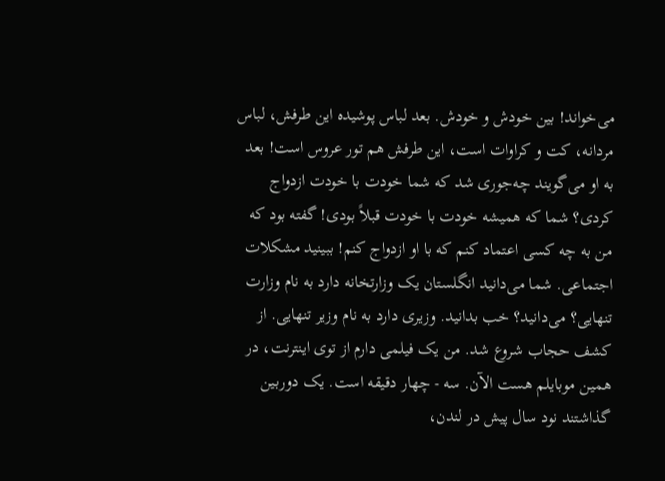می‌خواند! بین خودش و خودش. بعد لباس پوشیده این طرفش، لباس مردانه، کت و کراوات است، این طرفش هم تور عروس است! بعد به او می‌گویند چه‌جوری شد که شما خودت با خودت ازدواج کردی؟ شما که همیشه خودت با خودت قبلاً بودی! گفته بود که من به چه کسی اعتماد کنم که با او ازدواج کنم! ببینید مشکلات اجتماعی. شما می‌دانید انگلستان یک وزارتخانه دارد به نام وزارت تنهایی؟ می‌دانید؟ خب بدانید. وزیری دارد به نام وزیر تنهایی. از کشف حجاب شروع شد. من یک فیلمی دارم از توی اینترنت، در همین موبایلم هست الآن. سه - چهار دقیقه است. یک دوربین گذاشتند نود سال پیش در لندن،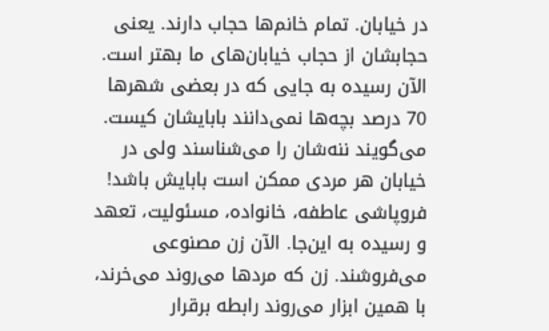در خیابان. تمام خانم‌ها حجاب دارند. یعنی حجابشان از حجاب خیابان‌های ما بهتر است. الآن رسیده به جایی که در بعضی شهرها 70 درصد بچه‌ها نمی‌دانند بابایشان کیست. می‌گویند ننه‌شان را می‌شناسند ولی در خیابان هر مردی ممکن است بابایش باشد! فروپاشی عاطفه، خانواده، مسئولیت، تعهد و رسیده به این‌جا. الآن زن مصنوعی می‌فروشند. زن که مردها می‌روند می‌خرند، با همین ابزار می‌روند رابطه برقرار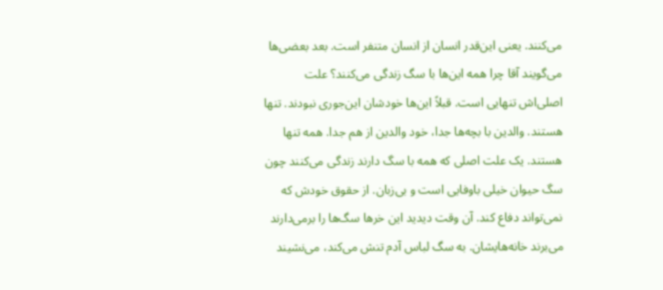می‌کنند. یعنی این‌قدر انسان از انسان متنفر است. بعد بعضی‌ها می‌گویند آقا چرا همه این‌ها با سگ زندگی می‌کنند؟ علت اصلی‌اش تنهایی است. قبلاً این‌ها خودشان این‌جوری نبودند. تنها هستند. والدین با بچه‌ها جدا، خود والدین از هم جدا. همه تنها هستند. یک علت اصلی که همه با سگ دارند زندگی می‌کنند چون سگ حیوان خیلی باوفایی است و بی‌زبان. از حقوق خودش که نمی‌تواند دفاع کند. آن وقت دیدید این خرها سگ‌ها را برمی‌دارند می‌برند خانه‌هایشان. به سگ لباس آدم تنش می‌کند، می‌نشیند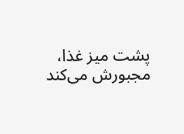پشت میز غذا، مجبورش می‌کند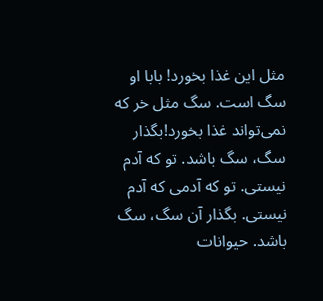مثل این غذا بخورد! بابا او سگ است. سگ مثل خر که نمی‌تواند غذا بخورد!بگذار سگ، سگ باشد. تو که آدم نیستی. تو که آدمی که آدم نیستی. بگذار آن سگ، سگ باشد. حیوانات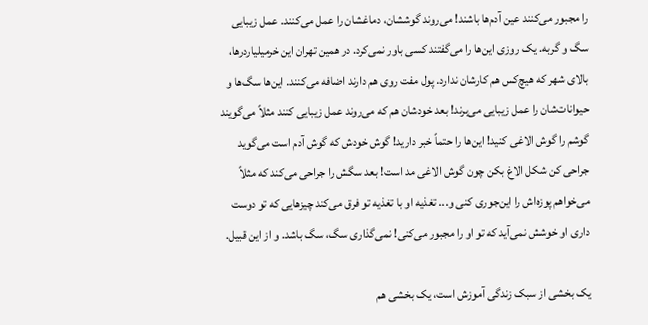را مجبور می‌کنند عین آدم‌ها باشند! می‌روند گوششان، دماغشان را عمل می‌کنند. عمل زیبایی سگ و گربه. یک روزی این‌ها را می‌گفتند کسی باور نمی‌کرد. در همین تهران این خرمیلیاردرها، بالای شهر که هیچ‌کس هم کارشان ندارد. پول مفت روی هم دارند اضافه می‌کنند. این‌ها سگ‌ها و حیوانات‌شان را عمل زیبایی می‌برند! بعد خودشان هم که می‌روند عمل زیبایی کنند مثلاً می‌گویند گوشم را گوش الاغی کنید! این‌ها را حتماً خبر دارید! گوش خودش که گوش آدم است می‌گوید جراحی کن شکل الاغ بکن چون گوش الاغی مد است! بعد سگش را جراحی می‌کند که مثلاً می‌خواهم پوزه‌اش را این‌جوری کنی و... تغذیه او با تغذیه تو فرق می‌کند چیزهایی که تو دوست داری او خوشش نمی‌آید که تو او را مجبور می‌کنی! نمی‌گذاری سگ، سگ باشد. و از این قبیل.

یک بخشی از سبک زندگی آموزش است، یک بخشی هم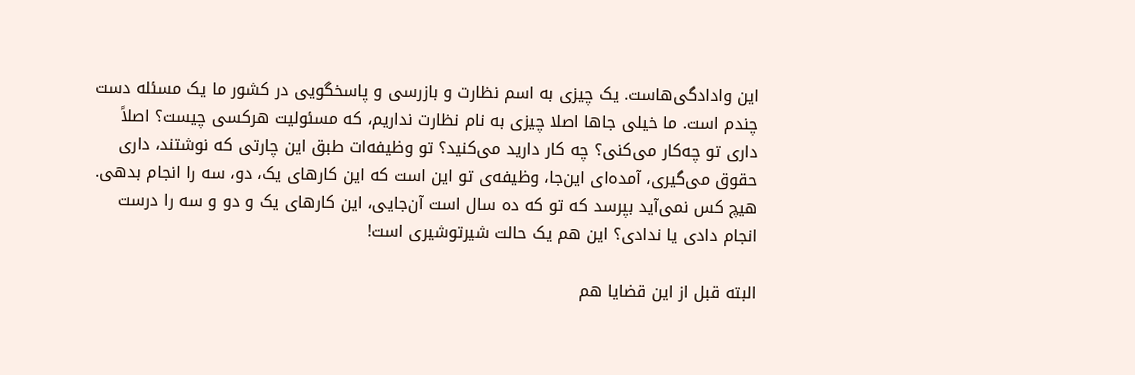این وادادگی‌هاست. یک چیزی به اسم نظارت و بازرسی و پاسخگویی در کشور ما یک مسئله دست چندم است. ما خیلی جاها اصلا چیزی به نام نظارت نداریم، که مسئولیت هرکسی چیست؟ اصلاً داری تو چه‌کار می‌کنی؟ چه کار دارید می‌کنید؟ تو وظیفه‌ات طبق این چارتی که نوشتند، داری حقوق می‌گیری، آمده‌ای این‌جا، وظیفه‌ی تو این است که این کارهای یک، دو، سه را انجام بدهی. هیچ‌ کس نمی‌آید بپرسد که تو که ده سال است آن‌جایی، این کارهای یک و دو و سه را درست انجام دادی یا ندادی؟ این هم یک حالت شیرتوشیری است!

البته قبل از این قضایا هم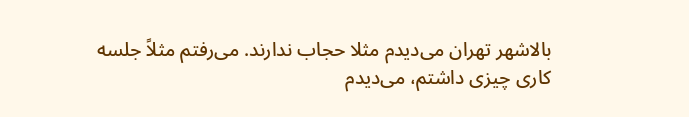بالاشهر تهران می‌دیدم مثلا حجاب ندارند. می‌رفتم مثلاً جلسه‌ کاری چیزی داشتم، می‌دیدم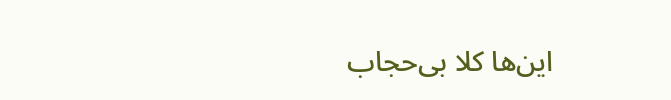این‌ها کلا بی‌حجاب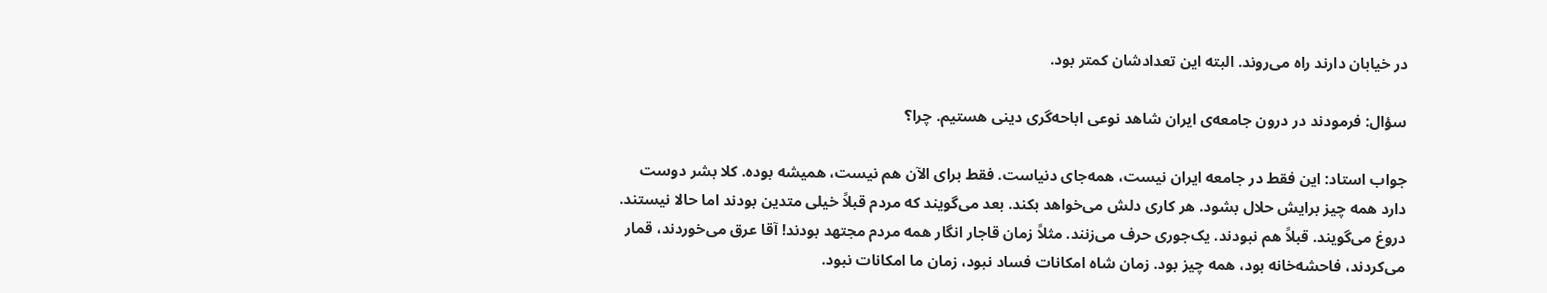در خیابان دارند راه می‌روند. البته این تعدادشان کمتر بود.

سؤال: فرمودند در درون جامعه‌ی ایران شاهد نوعی اباحه‌گری دینی هستیم. چرا؟

جواب استاد: این فقط در جامعه ایران نیست، همه‌جای دنیاست. فقط برای الآن هم نیست، همیشه بوده. کلا بشر دوست دارد همه چیز برایش حلال بشود. هر کاری دلش می‌خواهد بکند. بعد می‌گویند که مردم قبلاً خیلی متدین بودند اما حالا نیستند. دروغ می‌گویند. قبلاً هم نبودند. یک‌جوری حرف می‌زنند. مثلاً زمان قاجار انگار همه مردم مجتهد بودند! آقا عرق می‌خوردند، قمار می‌کردند، فاحشه‌خانه بود، همه چیز بود. زمان شاه امکانات فساد نبود، زمان ما امکانات نبود.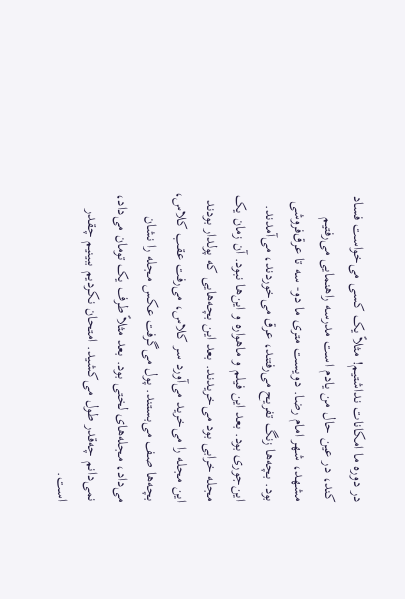در دوره ما امکانات نداشتیم! مثلاً یک کسی می‌خواست فساد کند، در عین حال من یادم است مدرسه راهنمایی می‌رفتیم مشهد، شهر امام رضا. دویست متری ما دو- سه تا عرق‌فروشی بود. بچه‌ها زنگ تفریح می‌رفتند، عرق می‌خوردند، می‌آمدند. این‌جوری بود. بعد این فیلم و ماهواره و این‌ها نبود. آن زمان یک مجله‌ خرابی بود می‌خریدند. بعد این بچه‌هایی که پولدار بودند این مجله را می‌خرید می‌آورد سر کلاس، می‌رفت عقب کلاس، بچه‌ها صف می‌بستند. پول می‌گرفت عکس مجله را نشان می‌داد، مجله‌های لختی بود. بعد مثلاً طرف یک تومان می‌داد، نمی‌دانم چه‌قدر طول می‌کشید. امتحان نکردیم ببینیم چقدر است.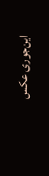این‌جوری عکس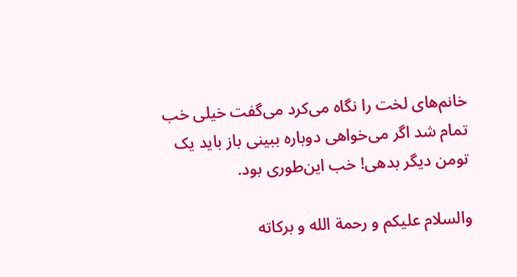خانم‌های لخت را نگاه می‌کرد می‌گفت خیلی خب تمام شد اگر می‌خواهی دوباره ببینی باز باید یک تومن دیگر بدهی! خب این‌طوری بود.

والسلام علیکم و رحمة الله و برکاته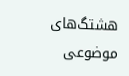هشتگ‌های موضوعی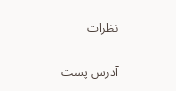نظرات

آدرس پست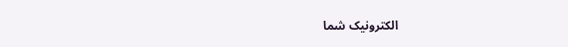الکترونیک شما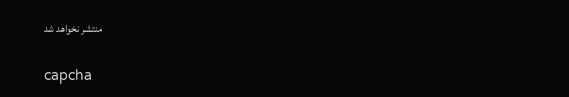منتشر نخواهد شد

capcha